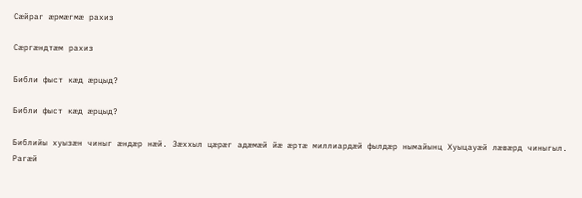Сӕйраг ӕрмӕгмӕ рахиз

Сӕргӕндтӕм рахиз

Библи фыст кӕд ӕрцыд?

Библи фыст кӕд ӕрцыд?

Библийы хуызӕн чиныг ӕндӕр нӕй. Зӕххыл цӕрӕг адӕмӕй йӕ ӕртӕ миллиардӕй фылдӕр нымайынц Хуыцауӕй лӕвӕрд чиныгыл. Рагӕй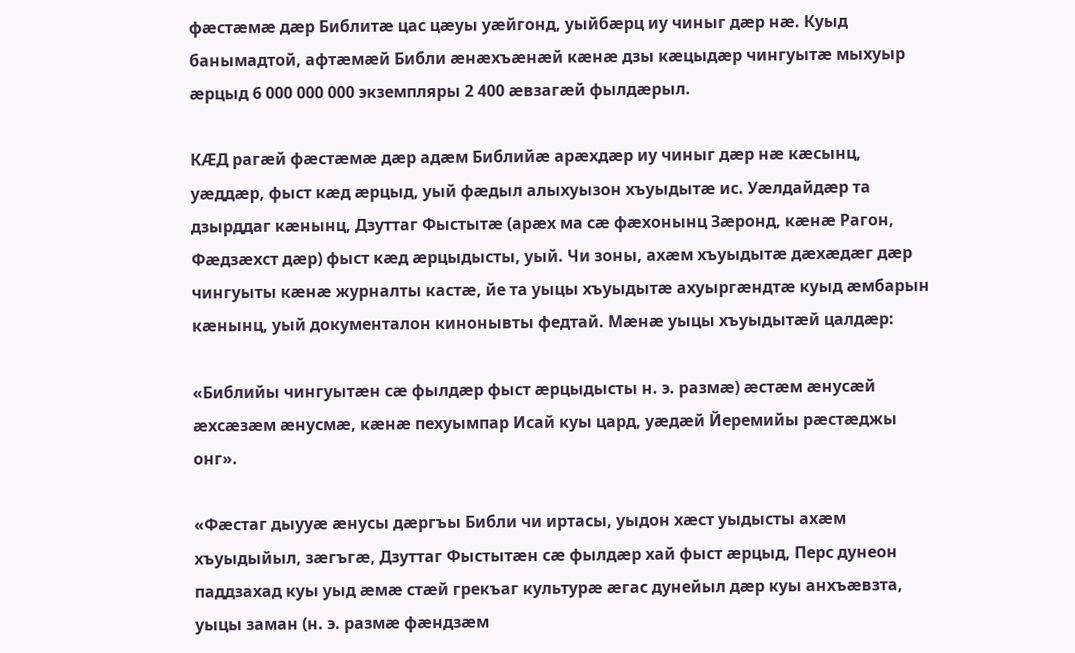фӕстӕмӕ дӕр Библитӕ цас цӕуы уӕйгонд, уыйбӕрц иу чиныг дӕр нӕ. Куыд банымадтой, афтӕмӕй Библи ӕнӕхъӕнӕй кӕнӕ дзы кӕцыдӕр чингуытӕ мыхуыр ӕрцыд 6 000 000 000 экземпляры 2 400 ӕвзагӕй фылдӕрыл.

КӔД рагӕй фӕстӕмӕ дӕр адӕм Библийӕ арӕхдӕр иу чиныг дӕр нӕ кӕсынц, уӕддӕр, фыст кӕд ӕрцыд, уый фӕдыл алыхуызон хъуыдытӕ ис. Уӕлдайдӕр та дзырддаг кӕнынц, Дзуттаг Фыстытӕ (арӕх ма сӕ фӕхонынц Зӕронд, кӕнӕ Рагон, Фӕдзӕхст дӕр) фыст кӕд ӕрцыдысты, уый. Чи зоны, ахӕм хъуыдытӕ дӕхӕдӕг дӕр чингуыты кӕнӕ журналты кастӕ, йе та уыцы хъуыдытӕ ахуыргӕндтӕ куыд ӕмбарын кӕнынц, уый документалон кинонывты федтай. Мӕнӕ уыцы хъуыдытӕй цалдӕр:

«Библийы чингуытӕн сӕ фылдӕр фыст ӕрцыдысты н. э. размӕ) ӕстӕм ӕнусӕй ӕхсӕзӕм ӕнусмӕ, кӕнӕ пехуымпар Исай куы цард, уӕдӕй Йеремийы рӕстӕджы онг».

«Фӕстаг дыууӕ ӕнусы дӕргъы Библи чи иртасы, уыдон хӕст уыдысты ахӕм хъуыдыйыл, зӕгъгӕ, Дзуттаг Фыстытӕн сӕ фылдӕр хай фыст ӕрцыд, Перс дунеон паддзахад куы уыд ӕмӕ стӕй грекъаг культурӕ ӕгас дунейыл дӕр куы анхъӕвзта, уыцы заман (н. э. размӕ фӕндзӕм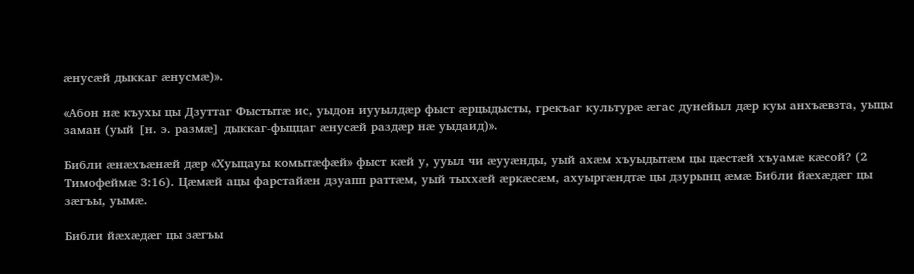ӕнусӕй дыккаг ӕнусмӕ)».

«Абон нӕ къухы цы Дзуттаг Фыстытӕ ис, уыдон иууылдӕр фыст ӕрцыдысты, грекъаг культурӕ ӕгас дунейыл дӕр куы анхъӕвзта, уыцы заман (уый [н. э. размӕ] дыккаг-фыццаг ӕнусӕй раздӕр нӕ уыдаид)».

Библи ӕнӕхъӕнӕй дӕр «Хуыцауы комытӕфӕй» фыст кӕй у, ууыл чи ӕууӕнды, уый ахӕм хъуыдытӕм цы цӕстӕй хъуамӕ кӕсой? (2 Тимофеймӕ 3:16). Цӕмӕй ацы фарстайӕн дзуапп раттӕм, уый тыххӕй ӕркӕсӕм, ахуыргӕндтӕ цы дзурынц ӕмӕ Библи йӕхӕдӕг цы зӕгъы, уымӕ.

Библи йӕхӕдӕг цы зӕгъы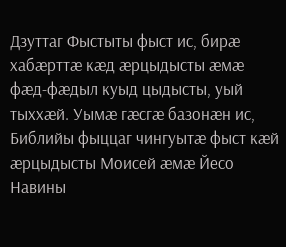Дзуттаг Фыстыты фыст ис, бирӕ хабӕрттӕ кӕд ӕрцыдысты ӕмӕ фӕд-фӕдыл куыд цыдысты, уый тыххӕй. Уымӕ гӕсгӕ базонӕн ис, Библийы фыццаг чингуытӕ фыст кӕй ӕрцыдысты Моисей ӕмӕ Йесо Навины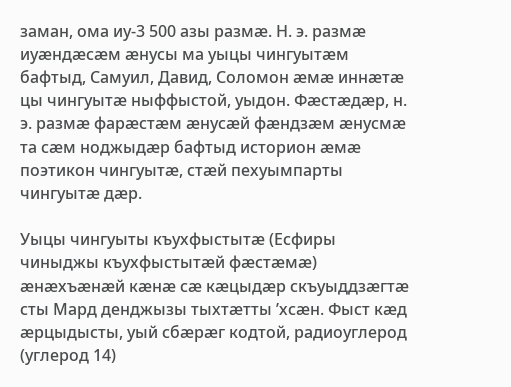заман, ома иу-3 500 азы размӕ. Н. э. размӕ иуӕндӕсӕм ӕнусы ма уыцы чингуытӕм бафтыд, Самуил, Давид, Соломон ӕмӕ иннӕтӕ цы чингуытӕ ныффыстой, уыдон. Фӕстӕдӕр, н. э. размӕ фарӕстӕм ӕнусӕй фӕндзӕм ӕнусмӕ та сӕм ноджыдӕр бафтыд историон ӕмӕ поэтикон чингуытӕ, стӕй пехуымпарты чингуытӕ дӕр.

Уыцы чингуыты къухфыстытӕ (Есфиры чиныджы къухфыстытӕй фӕстӕмӕ) ӕнӕхъӕнӕй кӕнӕ сӕ кӕцыдӕр скъуыддзӕгтӕ сты Мард денджызы тыхтӕтты ’хсӕн. Фыст кӕд ӕрцыдысты, уый сбӕрӕг кодтой, радиоуглерод (углерод 14)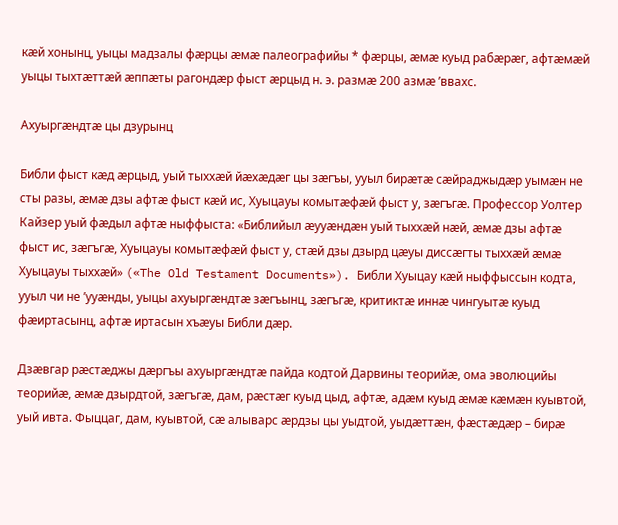кӕй хонынц, уыцы мадзалы фӕрцы ӕмӕ палеографийы * фӕрцы, ӕмӕ куыд рабӕрӕг, афтӕмӕй уыцы тыхтӕттӕй ӕппӕты рагондӕр фыст ӕрцыд н. э. размӕ 200 азмӕ ’ввахс.

Ахуыргӕндтӕ цы дзурынц

Библи фыст кӕд ӕрцыд, уый тыххӕй йӕхӕдӕг цы зӕгъы, ууыл бирӕтӕ сӕйраджыдӕр уымӕн не сты разы, ӕмӕ дзы афтӕ фыст кӕй ис, Хуыцауы комытӕфӕй фыст у, зӕгъгӕ. Профессор Уолтер Кайзер уый фӕдыл афтӕ ныффыста: «Библийыл ӕууӕндӕн уый тыххӕй нӕй, ӕмӕ дзы афтӕ фыст ис, зӕгъгӕ, Хуыцауы комытӕфӕй фыст у, стӕй дзы дзырд цӕуы диссӕгты тыххӕй ӕмӕ Хуыцауы тыххӕй» («The Old Testament Documents»). Библи Хуыцау кӕй ныффыссын кодта, ууыл чи не ’ууӕнды, уыцы ахуыргӕндтӕ зӕгъынц, зӕгъгӕ, критиктӕ иннӕ чингуытӕ куыд фӕиртасынц, афтӕ иртасын хъӕуы Библи дӕр.

Дзӕвгар рӕстӕджы дӕргъы ахуыргӕндтӕ пайда кодтой Дарвины теорийӕ, ома эволюцийы теорийӕ, ӕмӕ дзырдтой, зӕгъгӕ, дам, рӕстӕг куыд цыд, афтӕ, адӕм куыд ӕмӕ кӕмӕн куывтой, уый ивта. Фыццаг, дам, куывтой, сӕ алыварс ӕрдзы цы уыдтой, уыдӕттӕн, фӕстӕдӕр – бирӕ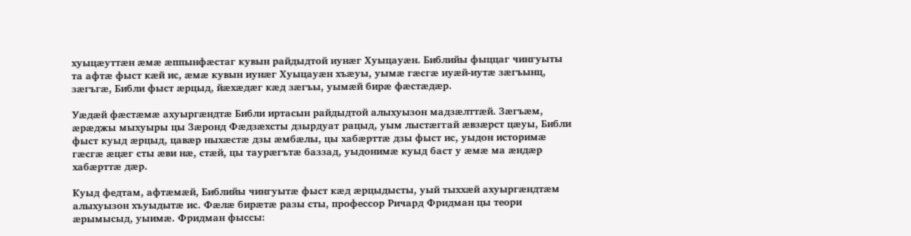хуыцӕуттӕн ӕмӕ ӕппынфӕстаг кувын райдыдтой иунӕг Хуыцауӕн. Библийы фыццаг чингуыты та афтӕ фыст кӕй ис, ӕмӕ кувын иунӕг Хуыцауӕн хъӕуы, уымӕ гӕсгӕ иуӕй-иутӕ зӕгъынц, зӕгъгӕ, Библи фыст ӕрцыд, йӕхӕдӕг кӕд зӕгъы, уымӕй бирӕ фӕстӕдӕр.

Уӕдӕй фӕстӕмӕ ахуыргӕндтӕ Библи иртасын райдыдтой алыхуызон мадзӕлттӕй. Зӕгъӕм, ӕрӕджы мыхуыры цы Зӕронд Фӕдзӕхсты дзырдуат рацыд, уым лыстӕггай ӕвзӕрст цӕуы, Библи фыст куыд ӕрцыд, цавӕр ныхӕстӕ дзы ӕмбӕлы, цы хабӕрттӕ дзы фыст ис, уыдон историмӕ гӕсгӕ ӕцӕг сты ӕви нӕ, стӕй, цы таурӕгътӕ баззад, уыдонимӕ куыд баст у ӕмӕ ма ӕндӕр хабӕрттӕ дӕр.

Куыд федтам, афтӕмӕй, Библийы чингуытӕ фыст кӕд ӕрцыдысты, уый тыххӕй ахуыргӕндтӕм алыхуызон хъуыдытӕ ис. Фӕлӕ бирӕтӕ разы сты, профессор Ричард Фридман цы теори ӕрымысыд, уыимӕ. Фридман фыссы: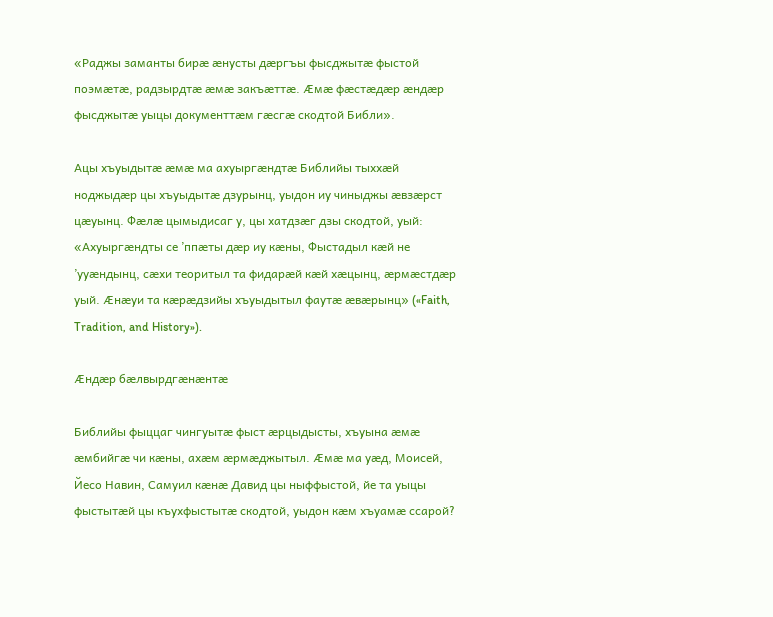«Раджы заманты бирӕ ӕнусты дӕргъы фысджытӕ фыстой поэмӕтӕ, радзырдтӕ ӕмӕ закъӕттӕ. Ӕмӕ фӕстӕдӕр ӕндӕр фысджытӕ уыцы документтӕм гӕсгӕ скодтой Библи».

Ацы хъуыдытӕ ӕмӕ ма ахуыргӕндтӕ Библийы тыххӕй ноджыдӕр цы хъуыдытӕ дзурынц, уыдон иу чиныджы ӕвзӕрст цӕуынц. Фӕлӕ цымыдисаг у, цы хатдзӕг дзы скодтой, уый: «Ахуыргӕндты се ’ппӕты дӕр иу кӕны, Фыстадыл кӕй не ’ууӕндынц, сӕхи теоритыл та фидарӕй кӕй хӕцынц, ӕрмӕстдӕр уый. Ӕнӕуи та кӕрӕдзийы хъуыдытыл фаутӕ ӕвӕрынц» («Faith, Tradition, and History»).

Ӕндӕр бӕлвырдгӕнӕнтӕ

Библийы фыццаг чингуытӕ фыст ӕрцыдысты, хъуына ӕмӕ ӕмбийгӕ чи кӕны, ахӕм ӕрмӕджытыл. Ӕмӕ ма уӕд, Моисей, Йесо Навин, Самуил кӕнӕ Давид цы ныффыстой, йе та уыцы фыстытӕй цы къухфыстытӕ скодтой, уыдон кӕм хъуамӕ ссарой?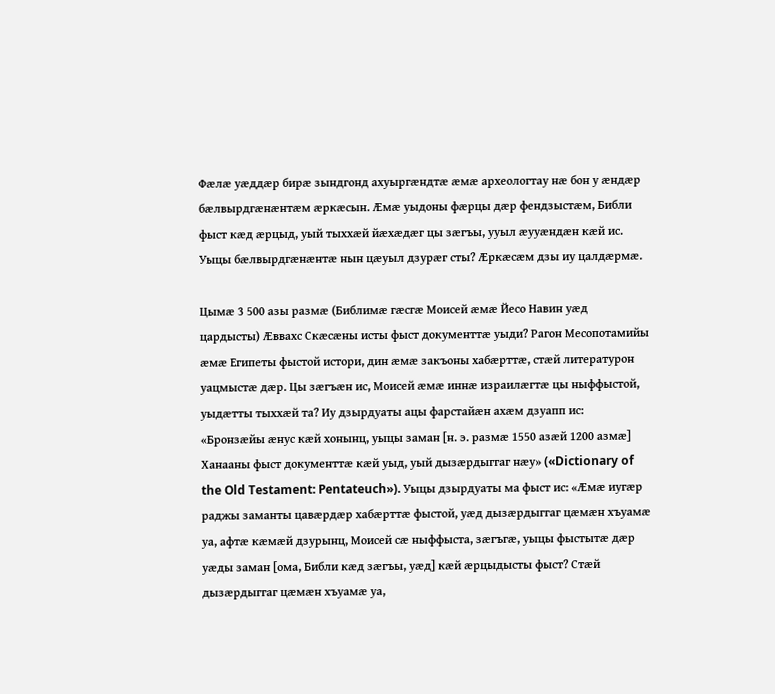Фӕлӕ уӕддӕр бирӕ зындгонд ахуыргӕндтӕ ӕмӕ археологтау нӕ бон у ӕндӕр бӕлвырдгӕнӕнтӕм ӕркӕсын. Ӕмӕ уыдоны фӕрцы дӕр фендзыстӕм, Библи фыст кӕд ӕрцыд, уый тыххӕй йӕхӕдӕг цы зӕгъы, ууыл ӕууӕндӕн кӕй ис. Уыцы бӕлвырдгӕнӕнтӕ нын цӕуыл дзурӕг сты? Ӕркӕсӕм дзы иу цалдӕрмӕ.

Цымӕ 3 500 азы размӕ (Библимӕ гӕсгӕ Моисей ӕмӕ Йесо Навин уӕд цардысты) Ӕввахс Скӕсӕны исты фыст документтӕ уыди? Рагон Месопотамийы ӕмӕ Египеты фыстой истори, дин ӕмӕ закъоны хабӕрттӕ, стӕй литературон уацмыстӕ дӕр. Цы зӕгъӕн ис, Моисей ӕмӕ иннӕ израилӕгтӕ цы ныффыстой, уыдӕтты тыххӕй та? Иу дзырдуаты ацы фарстайӕн ахӕм дзуапп ис: «Бронзӕйы ӕнус кӕй хонынц, уыцы заман [н. э. размӕ 1550 азӕй 1200 азмӕ] Ханааны фыст документтӕ кӕй уыд, уый дызӕрдыггаг нӕу» («Dictionary of the Old Testament: Pentateuch»). Уыцы дзырдуаты ма фыст ис: «Ӕмӕ иугӕр раджы заманты цавӕрдӕр хабӕрттӕ фыстой, уӕд дызӕрдыггаг цӕмӕн хъуамӕ уа, афтӕ кӕмӕй дзурынц, Моисей сӕ ныффыста, зӕгъгӕ, уыцы фыстытӕ дӕр уӕды заман [ома, Библи кӕд зӕгъы, уӕд] кӕй ӕрцыдысты фыст? Стӕй дызӕрдыггаг цӕмӕн хъуамӕ уа,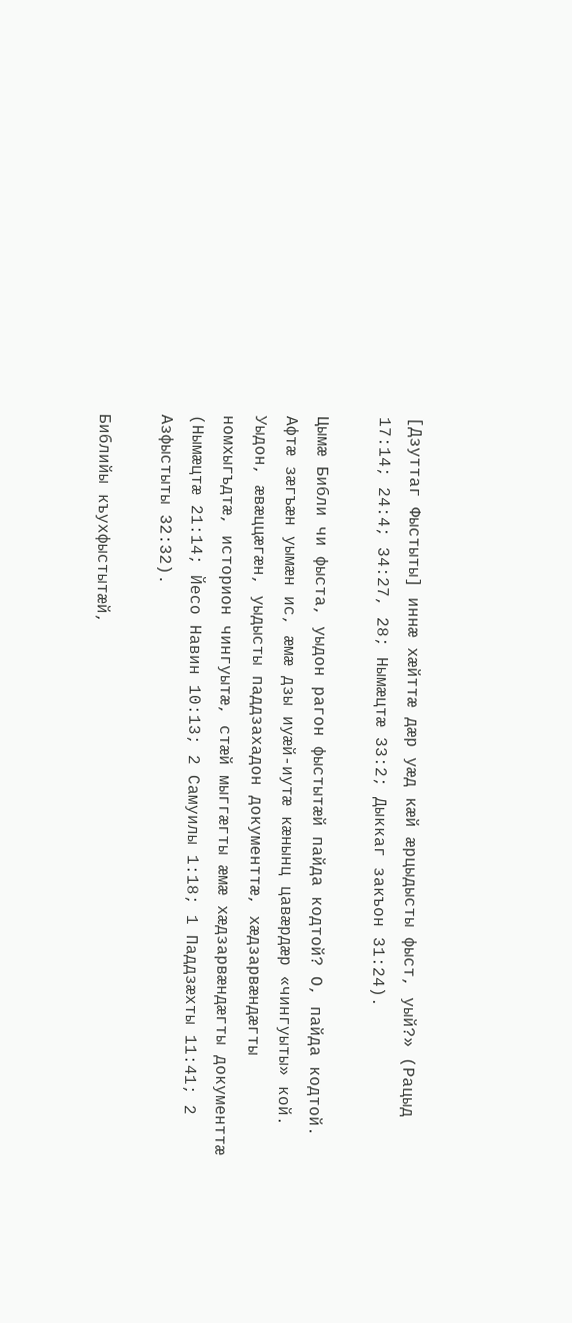[Дзуттаг Фыстыты] иннӕ хӕйттӕ дӕр уӕд кӕй ӕрцыдысты фыст, уый?» (Рацыд 17:14; 24:4; 34:27, 28; Нымӕцтӕ 33:2; Дыккаг закъон 31:24).

Цымӕ Библи чи фыста, уыдон рагон фыстытӕй пайда кодтой? О, пайда кодтой. Афтӕ зӕгъӕн уымӕн ис, ӕмӕ дзы иуӕй-иутӕ кӕнынц цавӕрдӕр «чингуыты» кой. Уыдон, ӕвӕццӕгӕн, уыдысты паддзахадон документтӕ, хӕдзарвӕндӕгты номхыгъдтӕ, историон чингуытӕ, стӕй мыггӕгты ӕмӕ хӕдзарвӕндӕгты документтӕ (Нымӕцтӕ 21:14; Йесо Навин 10:13; 2 Самуилы 1:18; 1 Паддзӕхты 11:41; 2 Азфыстыты 32:32).

Библийы къухфыстытӕй,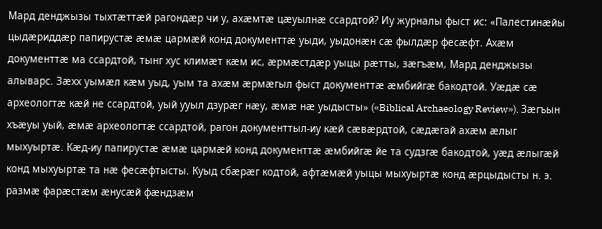Мард денджызы тыхтӕттӕй рагондӕр чи у, ахӕмтӕ цӕуылнӕ ссардтой? Иу журналы фыст ис: «Палестинӕйы цыдӕриддӕр папирустӕ ӕмӕ цармӕй конд документтӕ уыди, уыдонӕн сӕ фылдӕр фесӕфт. Ахӕм документтӕ ма ссардтой, тынг хус климӕт кӕм ис, ӕрмӕстдӕр уыцы рӕтты, зӕгъӕм, Мард денджызы алыварс. Зӕхх уымӕл кӕм уыд, уым та ахӕм ӕрмӕгыл фыст документтӕ ӕмбийгӕ бакодтой. Уӕдӕ сӕ археологтӕ кӕй не ссардтой, уый ууыл дзурӕг нӕу, ӕмӕ нӕ уыдысты» («Biblical Archaeology Review»). Зӕгъын хъӕуы уый, ӕмӕ археологтӕ ссардтой, рагон документтыл-иу кӕй сӕвӕрдтой, сӕдӕгай ахӕм ӕлыг мыхуыртӕ. Кӕд-иу папирустӕ ӕмӕ цармӕй конд документтӕ ӕмбийгӕ йе та судзгӕ бакодтой, уӕд ӕлыгӕй конд мыхуыртӕ та нӕ фесӕфтысты. Куыд сбӕрӕг кодтой, афтӕмӕй уыцы мыхуыртӕ конд ӕрцыдысты н. э. размӕ фарӕстӕм ӕнусӕй фӕндзӕм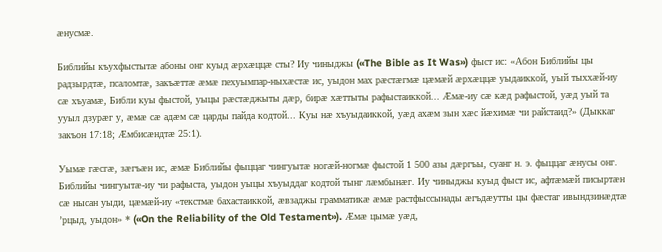ӕнусмӕ.

Библийы къухфыстытӕ абоны онг куыд ӕрхӕццӕ сты? Иу чиныджы («The Bible as It Was») фыст ис: «Абон Библийы цы радзырдтӕ, псаломтӕ, закъӕттӕ ӕмӕ пехуымпар-ныхӕстӕ ис, уыдон мах рӕстӕгмӕ цӕмӕй ӕрхӕццӕ уыдаиккой, уый тыххӕй-иу сӕ хъуамӕ, Библи куы фыстой, уыцы рӕстӕджыты дӕр, бирӕ хӕттыты рафыстаиккой... Ӕмӕ-иу сӕ кӕд рафыстой, уӕд уый та ууыл дзурӕг у, ӕмӕ сӕ адӕм сӕ царды пайда кодтой... Куы нӕ хъуыдаиккой, уӕд ахӕм зын хӕс йӕхимӕ чи райстаид?» (Дыккаг закъон 17:18; Ӕмбисӕндтӕ 25:1).

Уымӕ гӕсгӕ, зӕгъӕн ис, ӕмӕ Библийы фыццаг чингуытӕ ногӕй-ногмӕ фыстой 1 500 азы дӕргъы, суанг н. э. фыццаг ӕнусы онг. Библийы чингуытӕ-иу чи рафыста, уыдон уыцы хъуыддаг кодтой тынг лӕмбынӕг. Иу чиныджы куыд фыст ис, афтӕмӕй писыртӕн сӕ нысан уыди, цӕмӕй-иу «текстмӕ бахастаиккой, ӕвзаджы грамматикӕ ӕмӕ растфыссынады ӕгъдӕутты цы фӕстаг ивындзинӕдтӕ ’рцыд, уыдон» * («On the Reliability of the Old Testament»). Ӕмӕ цымӕ уӕд,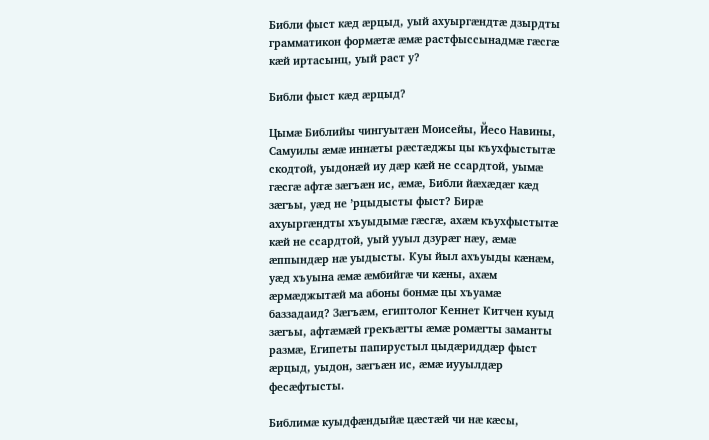Библи фыст кӕд ӕрцыд, уый ахуыргӕндтӕ дзырдты грамматикон формӕтӕ ӕмӕ растфыссынадмӕ гӕсгӕ кӕй иртасынц, уый раст у?

Библи фыст кӕд ӕрцыд?

Цымӕ Библийы чингуытӕн Моисейы, Йесо Навины, Самуилы ӕмӕ иннӕты рӕстӕджы цы къухфыстытӕ скодтой, уыдонӕй иу дӕр кӕй не ссардтой, уымӕ гӕсгӕ афтӕ зӕгъӕн ис, ӕмӕ, Библи йӕхӕдӕг кӕд зӕгъы, уӕд не ’рцыдысты фыст? Бирӕ ахуыргӕндты хъуыдымӕ гӕсгӕ, ахӕм къухфыстытӕ кӕй не ссардтой, уый ууыл дзурӕг нӕу, ӕмӕ ӕппындӕр нӕ уыдысты. Куы йыл ахъуыды кӕнӕм, уӕд хъуына ӕмӕ ӕмбийгӕ чи кӕны, ахӕм ӕрмӕджытӕй ма абоны бонмӕ цы хъуамӕ баззадаид? Зӕгъӕм, египтолог Кеннет Китчен куыд зӕгъы, афтӕмӕй грекъӕгты ӕмӕ ромӕгты заманты размӕ, Египеты папирустыл цыдӕриддӕр фыст ӕрцыд, уыдон, зӕгъӕн ис, ӕмӕ иууылдӕр фесӕфтысты.

Библимӕ куыдфӕндыйӕ цӕстӕй чи нӕ кӕсы,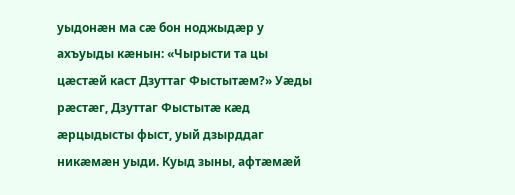уыдонӕн ма сӕ бон ноджыдӕр у ахъуыды кӕнын: «Чырысти та цы цӕстӕй каст Дзуттаг Фыстытӕм?» Уӕды рӕстӕг, Дзуттаг Фыстытӕ кӕд ӕрцыдысты фыст, уый дзырддаг никӕмӕн уыди. Куыд зыны, афтӕмӕй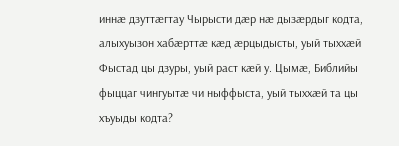иннӕ дзуттӕгтау Чырысти дӕр нӕ дызӕрдыг кодта, алыхуызон хабӕрттӕ кӕд ӕрцыдысты, уый тыххӕй Фыстад цы дзуры, уый раст кӕй у. Цымӕ, Библийы фыццаг чингуытӕ чи ныффыста, уый тыххӕй та цы хъуыды кодта?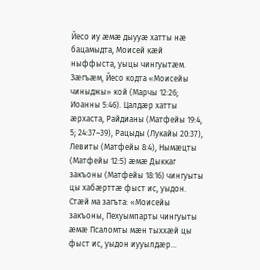Йесо иу ӕмӕ дыууӕ хатты нӕ бацамыдта, Моисей кӕй ныффыста, уыцы чингуытӕм. Зӕгъӕм, Йесо кодта «Моисейы чиныджы» кой (Марчы 12:26; Иоанны 5:46). Цалдӕр хатты ӕрхаста, Райдианы (Матфейы 19:4, 5; 24:37–39), Рацыды (Лукайы 20:37), Левиты (Матфейы 8:4), Нымӕцты (Матфейы 12:5) ӕмӕ Дыккаг закъоны (Матфейы 18:16) чингуыты цы хабӕрттӕ фыст ис, уыдон. Стӕй ма загъта: «Моисейы закъоны, Пехуымпарты чингуыты ӕмӕ Псаломты мӕн тыххӕй цы фыст ис, уыдон иууылдӕр...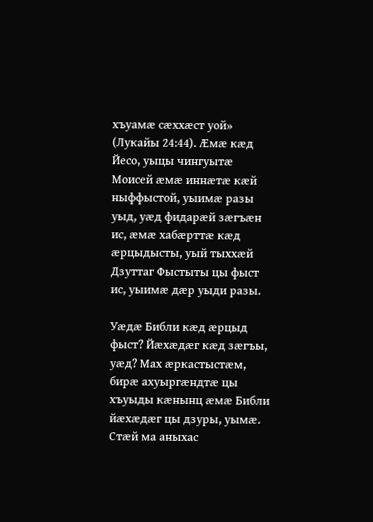хъуамӕ сӕххӕст уой» (Лукайы 24:44). Ӕмӕ кӕд Йесо, уыцы чингуытӕ Моисей ӕмӕ иннӕтӕ кӕй ныффыстой, уыимӕ разы уыд, уӕд фидарӕй зӕгъӕн ис, ӕмӕ хабӕрттӕ кӕд ӕрцыдысты, уый тыххӕй Дзуттаг Фыстыты цы фыст ис, уыимӕ дӕр уыди разы.

Уӕдӕ Библи кӕд ӕрцыд фыст? Йӕхӕдӕг кӕд зӕгъы, уӕд? Мах ӕркастыстӕм, бирӕ ахуыргӕндтӕ цы хъуыды кӕнынц ӕмӕ Библи йӕхӕдӕг цы дзуры, уымӕ. Стӕй ма аныхас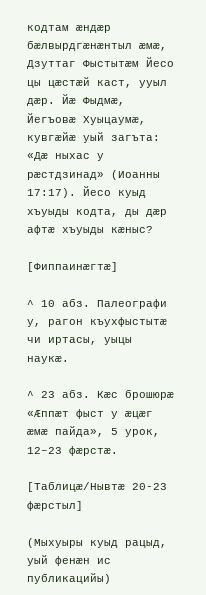кодтам ӕндӕр бӕлвырдгӕнӕнтыл ӕмӕ, Дзуттаг Фыстытӕм Йесо цы цӕстӕй каст, ууыл дӕр. Йӕ Фыдмӕ, Йегъовӕ Хуыцаумӕ, кувгӕйӕ уый загъта: «Дӕ ныхас у рӕстдзинад» (Иоанны 17:17). Йесо куыд хъуыды кодта, ды дӕр афтӕ хъуыды кӕныс?

[Фиппаинӕгтӕ]

^ 10 абз. Палеографи у, рагон къухфыстытӕ чи иртасы, уыцы наукӕ.

^ 23 абз. Кӕс брошюрӕ «Ӕппӕт фыст у ӕцӕг ӕмӕ пайда», 5 урок, 12–23 фӕрстӕ.

[Таблицӕ/Нывтӕ 20-23 фӕрстыл]

(Мыхуыры куыд рацыд, уый фенӕн ис публикацийы)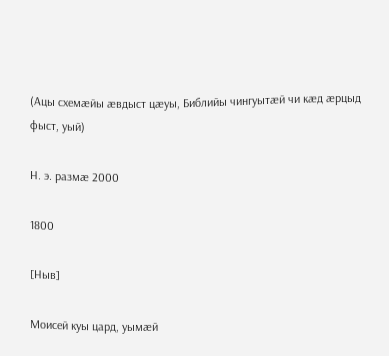(Ацы схемӕйы ӕвдыст цӕуы, Библийы чингуытӕй чи кӕд ӕрцыд фыст, уый)

Н. э. размӕ 2000

1800

[Ныв]

Моисей куы цард, уымӕй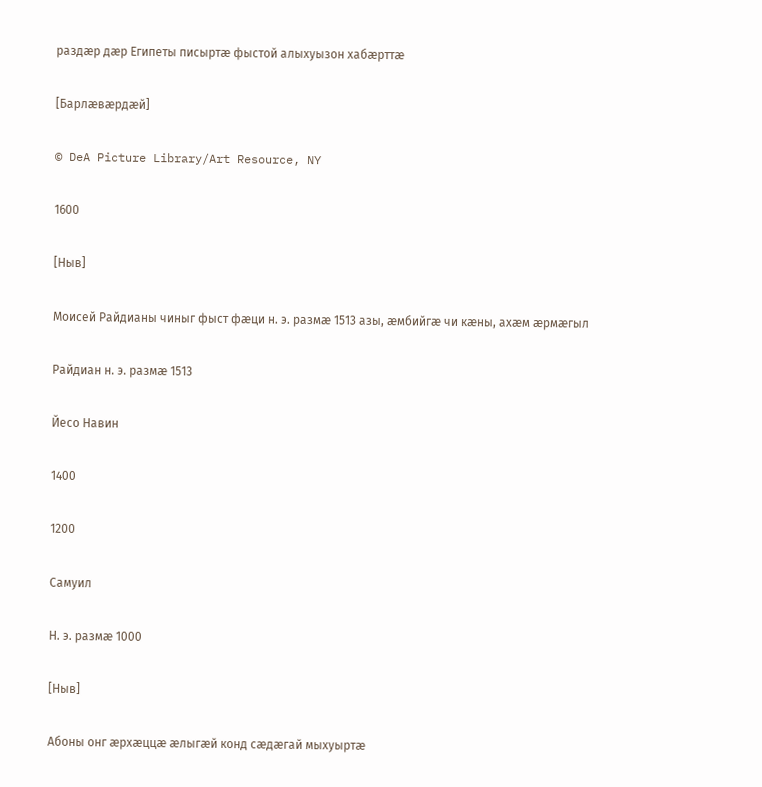раздӕр дӕр Египеты писыртӕ фыстой алыхуызон хабӕрттӕ

[Барлӕвӕрдӕй]

© DeA Picture Library/Art Resource, NY

1600

[Ныв]

Моисей Райдианы чиныг фыст фӕци н. э. размӕ 1513 азы, ӕмбийгӕ чи кӕны, ахӕм ӕрмӕгыл

Райдиан н. э. размӕ 1513

Йесо Навин

1400

1200

Самуил

Н. э. размӕ 1000

[Ныв]

Абоны онг ӕрхӕццӕ ӕлыгӕй конд сӕдӕгай мыхуыртӕ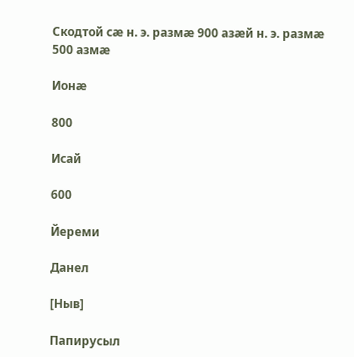Скодтой сӕ н. э. размӕ 900 азӕй н. э. размӕ 500 азмӕ

Ионӕ

800

Исай

600

Йереми

Данел

[Ныв]

Папирусыл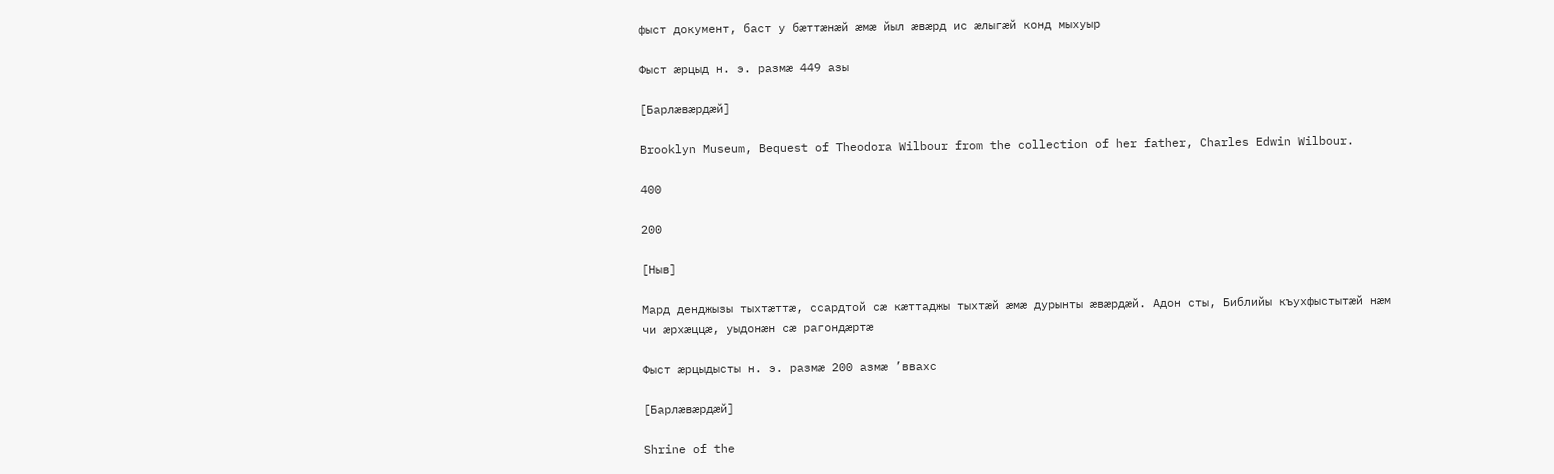фыст документ, баст у бӕттӕнӕй ӕмӕ йыл ӕвӕрд ис ӕлыгӕй конд мыхуыр

Фыст ӕрцыд н. э. размӕ 449 азы

[Барлӕвӕрдӕй]

Brooklyn Museum, Bequest of Theodora Wilbour from the collection of her father, Charles Edwin Wilbour.

400

200

[Ныв]

Мард денджызы тыхтӕттӕ, ссардтой сӕ кӕттаджы тыхтӕй ӕмӕ дурынты ӕвӕрдӕй. Адон сты, Библийы къухфыстытӕй нӕм чи ӕрхӕццӕ, уыдонӕн сӕ рагондӕртӕ

Фыст ӕрцыдысты н. э. размӕ 200 азмӕ ’ввахс

[Барлӕвӕрдӕй]

Shrine of the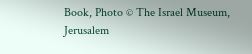Book, Photo © The Israel Museum, Jerusalem